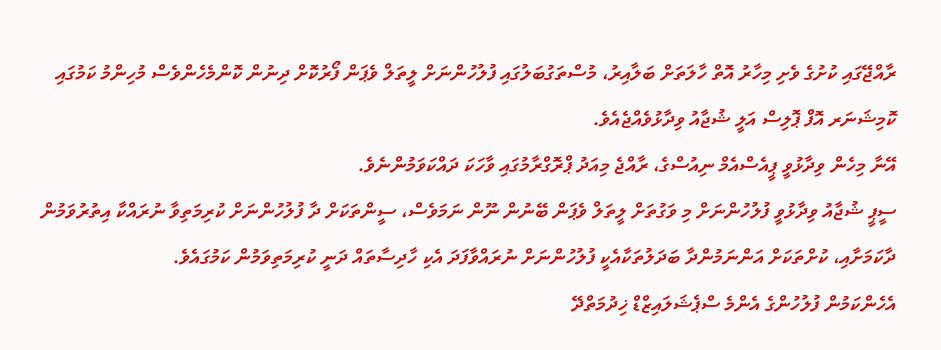ރާއްޖޭގައި ކުށުގެ ވެށި މިހާރު އޮތް ހާލަތަށް ބަލާއިރު، މުސްތަގުބަލުގައި ފުލުހުންނަށް ލީތަލް ވެޕަން ފޯރުކޮށް ދިނުން ކޮންމެހެންވެސް މުހިންމު ކަމުގައި ކޮމިޝަނަރ އޮފް ޕޮލިސް އަލީ ޝުޖާއު ވިދާޅުވެއްޖެއެވެ.
އޭނާ މިހެން ވިދާޅުވީ ޕީއެސްއެމް ނިއުސްގެ، ރާއްޖެ މިއަދު ޕްރޮގްރާމުގައި ވާހަކަ ދައްކަވަމުންނެވެ.
ސީޕީ ޝުޖާއު ވިދާޅުވީ ފުލުހުންނަށް މި ވަގުތަށް ލީތަލް ވެޕަން ބޭނުން ނޫން ނަމަވެސް، ސީންތަކަށް ދާ ފުލުހުންނަށް ކުރިމަތިވާ ނުރައްކާ އިތުރުވަމުން ދާކަމަށާއި، ކުށްތަކަށް އަންނަމުންދާ ބަދަލުތަކާއެކީ ފުލުހުންނަށް ނުރައްވާފަދަ އެކި ހާދިސާތައް ދަނީ ކުރިމަތިވަމުން ކަމުގައެވެ.
އެހެންކަމުން ފުލުހުންގެ އެންމެ ސްޕެޝަލައިޒްޑް ޚިދުމަތްދޭ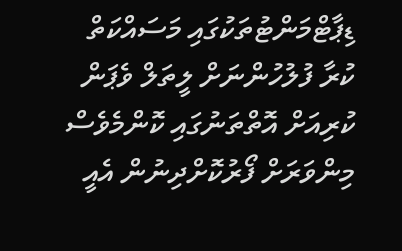ޑިޕާޓްމަންޓުތަކުގައި މަސައްކަތް ކުރާ ފުލުހުންނަށް ލީތަލް ވެޕަން ކުރިއަށް އޮތްތަނުގައި ކޮންމެވެސް މިންވަރަށް ފޯރުކޮށްދިނުން އެއީ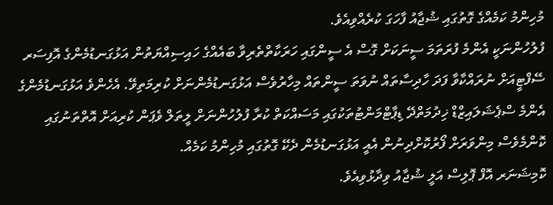މުހިންމު ކަމެއްގެ ގޮތުގައި ޝުޖާއު ފާހަގަ ކުރެއްވިއެވެ.
ފުލުހުންނަކީ އެންމެ ފުރަތަމަ ސީނަކަށް ގޮސް އެ ސީންގައި ހަރަކާތްތެރިވާ ބައެއްގެ ހައިސިއްޔަތުން އަޅުގަނޑުމެންގެ އޮފިސަރ ސޭފްޓީއަށް ނުރައްކާވާ ފަދަ ހާދިސާތައް ނުވަތަ ސީންތައް މިހާރުވެސް އަޅުގަނޑުމެންނަށް ކުރިމަތިވޭ. އެހެންވެ އަޅުގަނޑުމެންގެ އެންމެ ސްޕެޝަލައިޒްޑް ޚިދުމަތްދޭ ޑިޕާޓްމަންޓުތަކުގައި މަސައްކަތް ކުރާ ފުލުހުންނަށް ލީތަލް ވެޕަން ކުރިއަށް އޮތްތަނުގައި ކޮންމެވެސް މިންވަރަށް ފޯރުކޮށްދިނުން އެއީ އަޅުގަނޑުމެން ދެކޭ ގޮތުގައި މުހިންމު ކަމެއް.
ކޮމިޝަނަރ އޮފް ޕޮލިސް އަލީ ޝުޖާއު ވިދާޅުވިއެވެ.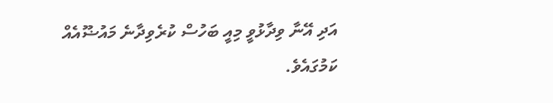އަދި އޭނާ ވިދާޅުވީ މިއީ ބަހުސް ކުރެވިދާނެ މައުޟޫއެއް ކަމުގައެވެ.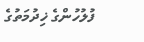ފުލުހުންގެ ޚިދުމަތުގެ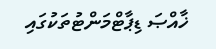ޚާއްޞަ ޑިޕާޓްމަންޓުތަކުގައި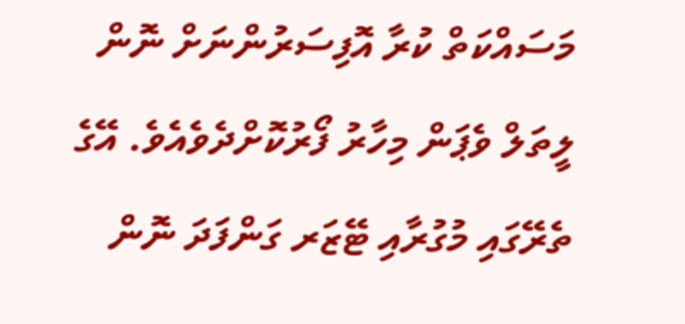މަސައްކަތް ކުރާ އޮފިސަރުންނަށް ނޮން ލީތަލް ވެޕަން މިހާރު ފޯރުކޮށްދެވެއެވެ. އޭގެ ތެރޭގައި މުގުރާއި ޓޭޒަރ ގަންފަދަ ނޮން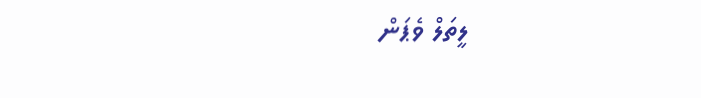ލީތަލް ވެޕަން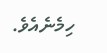ހިމެނެއެވެ.